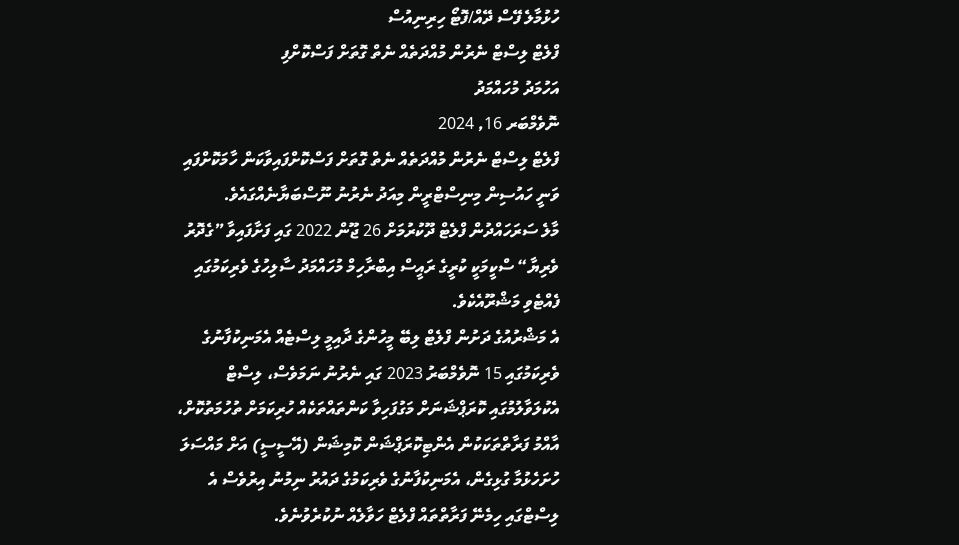ހުޅުމާލެ ފޭސް ދޭއް/ފޮޓޯ ހިރިނިއުސް
ފްލެޓް ލިސްޓް ނެރުން މުއްދަތެއް ނެތް ގޮތަށް ފަސްކޮށްފި
އަހުމަދު މުހައްމަދު
ނޮވެމްބަރ 16, 2024
ފްލެޓް ލިސްޓް ނެރުން މުއްދަތެއް ނެތް ގޮތަށް ފަސްކޮށްފައިވާކަން ހާމަކޮށްފައި ވަނީ ހައުސިން މިނިސްޓްރީން މިއަދު ނެރުނު ނޫސްބަޔާނެއްގައެވެ.
މާލެ ސަރަހައްދުން ފްލެޓް ދޫކުރުމަށް 26 ޖޫން 2022 ގައި ފަށާފައިވާ ”ގެދޮރު ވެރިޔާ“ ސްކީމަކީ ކުރީގެ ރައީސް އިބްރާހިމް މުހައްމަދު ސާލިހުގެ ވެރިކަމުގައި ފެއްޓެވި މަޝްރޫއެކެވެ.
އެ މަޝްރުއުގެ ދަށުން ފްލެޓް ލިބޭ މީހުންގެ ދާއިމީ ލިސްޓެއް އެމަނިކުފާނުގެ ވެރިކަމުގައި 15 ނޮވެމްބަރު 2023 ގައި ނެރުނު ނަމަވެސް، ލިސްޓް އެކުލަވާލުމުގައި ކޮރަޕްޝަނަށް މަގުފަހިވާ ކަންތައްތަކެއް ހުރިކަމަށް ތުހުމަތުކޮށް، އާއްމު ފަރާތްތަކަކުން އެންޓިކޮރަޕްޝަން ކޮމިޝަން (އޭސީސީ) އަށް މައްސަލަ ހުށަހެޅުމާ ގުޅިގެން، އެމަނިކުފާނުގެ ވެރިކަމުގެ ދައުރު ނިމުނު އިރުވެސް އެ ލިސްޓްގައި ހިމެނޭ ފަރާތްތައް ފްލެޓް ހަވާލެއް ނުކުރެވުނެވެ.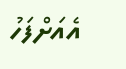އެއަށްފަހު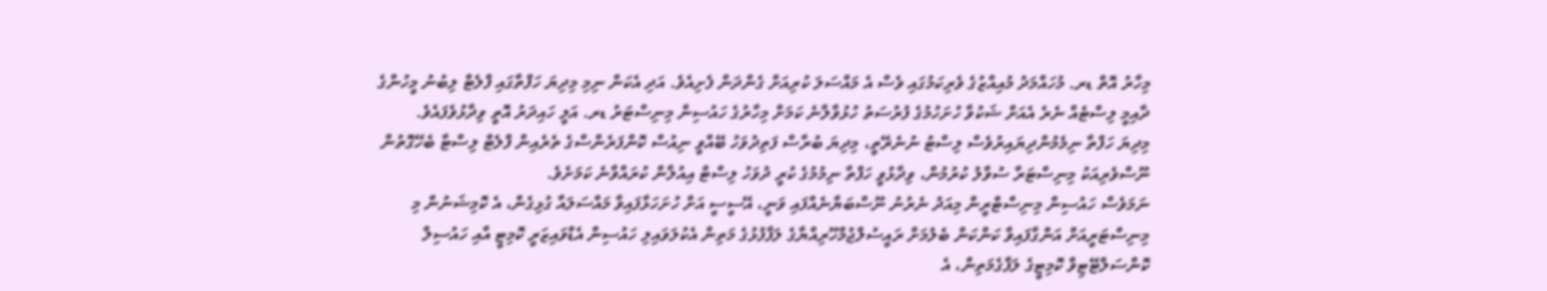މިހާރު އޮތް ޑރ. މުހައްމަދު މުއިއްޒުގެ ވެރިކަމުގައި ވެސް އެ މައްސަލަ ކުރިއަށް ގެންދަން ފެށިއެވެ. އަދި އެކަން ނިމި މިދިޔަ ހަފްތާގައި ފްލެޓް ލިބުނު މީހުންގެ ދާއިމީ ލިސްޓެއް ނެރެ އެއަށް ޝަކުވާ ހުށަހުމުގެ ފުރުސަތު ހުޅުވާލާނެ ކަމަށް މިހާރުގެ ހައުސިން މިނިސްޓަރު ޑރ. އަލީ ހައިދަރު އޮތީ ވިދާޅުވެފައެވެ.
މިދިޔަ ހަފްތާ ނިމެމުންދިޔައިރުވެސް ލިސްޓު ނުނެރޭތީ، މިދިޔަ ބުރާސް ފަތިދުވަހު ބޭއްވީ ނިއުސް ކޮންފަރެންސްގެ ތެރެއިން ފްލެޓް ލިސްޓާ ބެހޭގޮތުން ނޫސްވެރިއަކު މިނިސްޓަރާ ސުވާލު ކުރުމުން، ވިދާޅުވީ ހަފްތާ ނިމުމުގެ ކުރީ ދުވަހު ލިސްޓް އިއުލާން ކުރައްވާނެ ކަމަށެވެ.
ނަމަވެސް ހައުސިން މިނިސްޓްރީން މިއަދު ނެރުނު ނޫސްބަޔާނެއްފައި ވަނީ، އޭސީސީ އަށް ހުށަހަޅާފައިވާ މައްސަލައާ ގުޅިގެން، އެ ކޮމިޝަނުން މި މިނިސްޓަރީއަށް އަންގާފައިވާ ކަންކަން ބެލުމަށް ރައީސުލްޖުމްހޫރިއްޔާގެ ލަފާފުޅުގެ މަތިން އެކުލަވައިލި ހައުސިން އެޑްވައިޒަރީ ކޮމިޓީ އާއި ހައުސިލް ކޮންސަލްޓޭޓިވް ކޮމިޓީގެ ލަފާގެމަތިން، އެ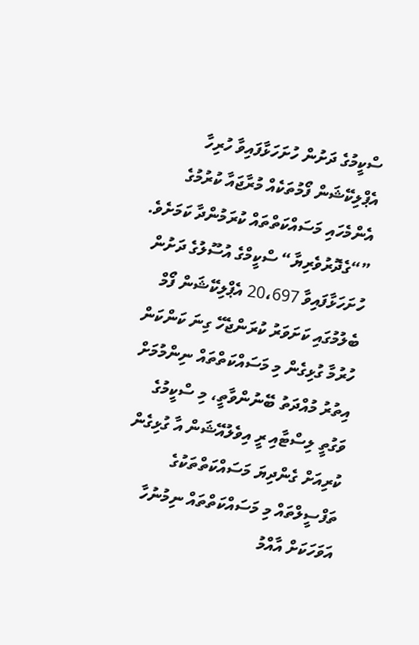ސްކީމުގެ ދަށުން ހުށަހަޅާފައިވާ ހުރިހާ އެޕްލިކޭޝަން ފޯމުތަކެއް މުރާޖައާ ކުރުމުގެ އެންމެހައި މަސައްކަތްތައް ކުރަމުންދާ ކަމަށެވެ.
”“ގެދޮރުވެރިޔާ“ ސްކީމްގެ އުސޫލުގެ ދަށުން ހުށަހަޅާފައިވާ 20،697 އެޕްލިކޭޝަން ފޯމް ބެލުމުގައި ކަށަވަރު ކުރަންޖެހޭ ގިނަ ކަންކަން ހުރުމާ ގުޅިގެން މި މަސައްކަތްތައް ނިންމުމަށް އިތުރު މުއްދަތު ބޭނުންވާތީ، މި ސްކީމުގެ ވަގުތީ ލިސްޓާއި ރީ އިވެލުއޭޝަން އާ ގުޅިގެން ކުރިއަށް ގެންދިޔަ މަސައްކަތްތަކުގެ ތަފްސީލްތައް މި މަސައްކަތްތައް ނިމުނުހާ އަވަހަކަށް އާއްމު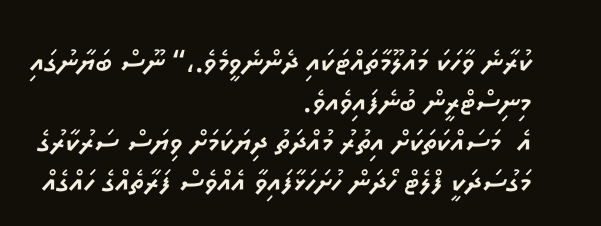ކުރާނެ ވާހަކަ މައުލޫމާތައްޓަކައި ދެންނެވީމެވެ.،“ ނޫސް ބަޔާނުގައި މިނިސްޓްރީން ބުނެފައިވެއވެ.
އެ  މަސައްކަތަކަށް އިތުރު މުއްދަތު ދިޔަކަމަށް ވިޔަސް ސަރުކާރުގެ މަގުސަދަކީ ފްލެޓް ހޯދަން ހުށަހަޅާފައިވާ އެއްވެސް ފަރާތެއްގެ ހައްގެއް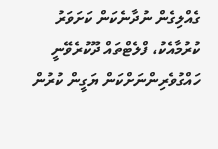ގެއްލިގެން ނުދާނެކަން ކަށަވަރު ކުރުމާއެކު، ފްލެޓްތައް ދޫކުރެވޭނީ ހައްގުވެރިންނަށްކަން ޔަގީން ކުރުން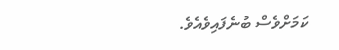ކަމަށްވެސް ބުނެފައިވެއެވެ.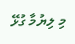މި ލިޔުމާ ގުޅޭ